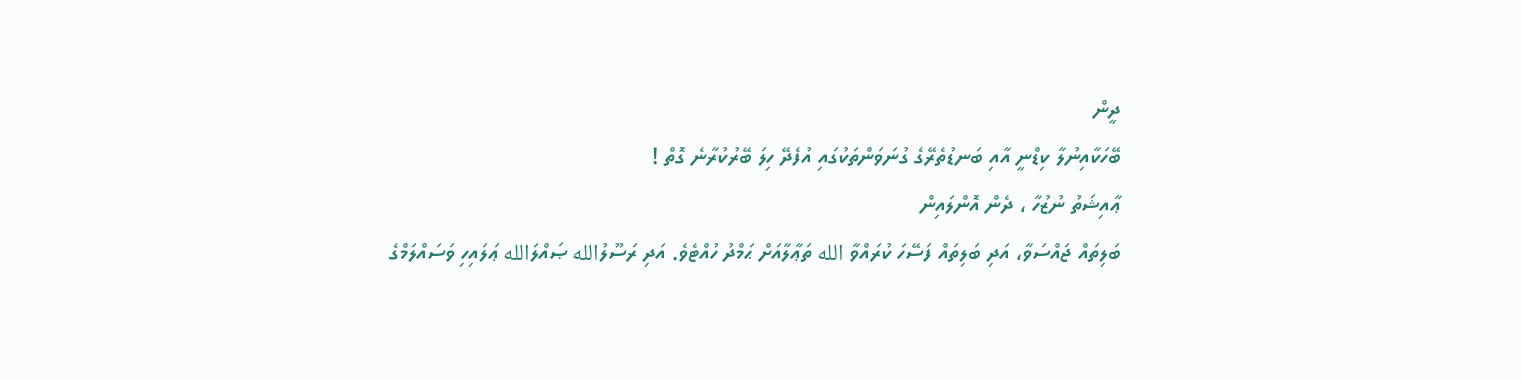ދީން
ބޭހަކާއިނުލާ ކިޑްނީ އާއި ބަނޑުތެރޭގެ ގުނަވަންތަކުގައި އުފެދޭ ހިލަ ބޭރުކުރާނެ ގޮތް !
ޢާއިޝަތު ނުޒުހާ ، ދެން އޮންލައިން
ބަލިތައް ޖައްސަވާ، އަދި ބަލިތައް ފަސޭހަ ކުރައްވާ الله ތަޢާލާއަށް ޙަމްދު ހުއްޓެވެ. އަދި ރަސޫލުالله ޞައްލަالله ޢަލައިހި ވަސައްލަމްގެ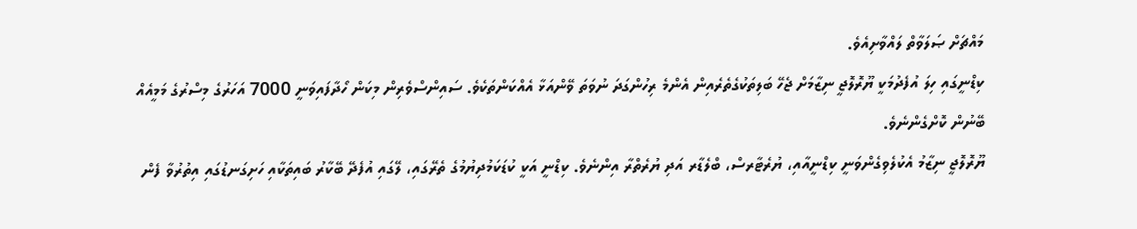މައްޗަށް ޞަލަވާތް ލައްވާށިއެވެ.
ކިޑްނީގައި ހިލަ އުފެދުމަކީ ޔޫރޮލޮޖީ ނިޒާމަށް ޖެހޭ ބަލިތަކުގެތެރެއިން އެންމެ ރިހުންގަދަ ނުވަތަ ވޭންއަޅާ އެއްކަންތަކެވެ. ސައިންސްވެރިން މިކަން ހޯދާފައިވަނީ 7000 އަހަރުގެ މިސްރުގެ މަމީއެއް ބޭނުން ކޮށްގެންނެވެ.
ޔޫރޮލޮޖީ ނިޒާމު އެކުލެވިގެންވަނީ ކިޑްނީއާއި، ޔުރެޓާރސް، ބްލެޑާރ އަދި ޔުރެތްރާ އިންނެވެ. ކިޑްނީ އަކީ ކުޑަކަމުދިޔުމުގެ ތެރޭގައި، ލޭގައި އުފެދޭ ބޭކާރު ބައިތަކާއި ހަށިގަނޑުގައި އިތުރުވާ ފެން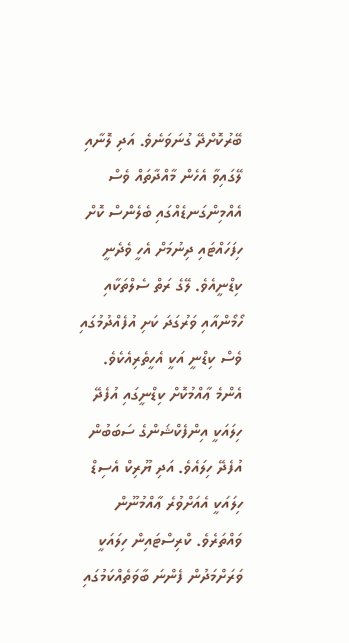ބޭރުކޮށްދޭ ގުނަވަނެވެ. އަދި ލޮނާއި ލޭގައިވާ އެހެން މާއްދާތައް ވެސް އެއްމިންގަނޑެއްގައި ބެލެންސް ކޮށް ހިފަހައްޓައި ދިނުމަށް އެހީ ވެދެނީ ކިޑްނީއެވެ. ލޭގެ ރަތް ސެލްތަކާއި ހޯމޯންއާއި ވަރުގަދަ ކަށި އުފެއްދުމުގައި ވެސް ކިޑްނީ އަކީ އެހީތެރިއެކެވެ.
އެންމެ ޢާއްމުކޮށް ކިޑްނީގައި އުފެދޭ ހިލައަކީ އިންފެކްޝަންގެ ސަބަބުން އުފެދޭ ހިލައެވެ. އަދި ޔޫރިކް އެސިޑް ހިލައަކީ އެއަށްވުރެ ޢާއްމުނޫން ވައްތަރެވެ. ކްރިސްޓައިން ހިލައަކީ ވަރަށްމަދުން ފެންނަ ބާވަތެއްކަމުގައި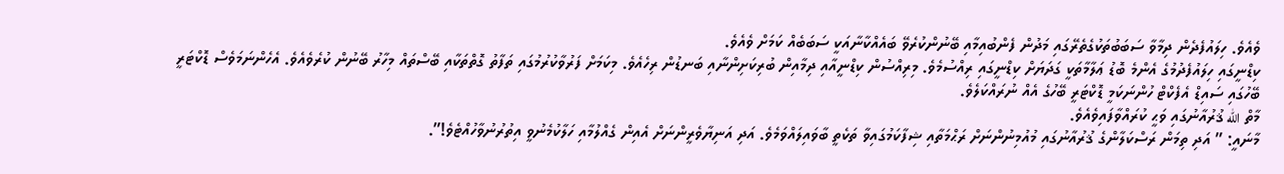ވެއެވެ. ހިލައުފެދެން ދިމާވާ ސަބަބުތަކުގެތެރޭގައި މަދުން ފެންބުއިމާއި ބޭނުންކުރެވޭ ބައެއްކާނާއަކީ ސަބަބެއް ކަމަށް ވެއެވެ.
ކިޑްނީގައި ހިލައުފެދުމުގެ އެންމެ ބޮޑު ޢަލާމާތަކީ ގަދަޔަށް ކިޑްނީގައި ރިއްސުމެވެ. މިރިއްސުން ކިޑްނީއާއި ދިމާއިން ބުރިކަށިންނާއި ބަނޑުން ރިހެއެވެ. މިކަމަށް ފަރުވާކުރުމުގައި ތަފާތު ގޮތްތަކާއި ބޭސްތައް މިހާރު ބޭނުން ކުރެވެއެވެ. އެހެންނަމަވެސް ޑޮކްޓަރީ ބޭހުގައި ސައިޑް އެފެކްޓް ހުންނަކަމީ ޑޮކްޓަރީ ބޭހުގެ އެއް ނުރައްކަލެވެ.
މާތް الله ޤުރުއާނުގައި ވަޙީ ކުރައްވާފައިވެއެވެ.
މާނައީ: ” އަދި ތިމަން ރަސްކަލާންގެ ޤުރުއާނުގައި މުއުމިނުންނަށް ރަޙްމަތާއި ޝިފާކަމުގައިވާ ތަކެތީ ބާވައިލައްވަމެވެ. އަދި އަނިޔާވެރީންނަށް އެއިން ގެއްލުމާއި ހަލާކުމެނުވީ އިތުރުނުވާހުއްޓެވެ!”.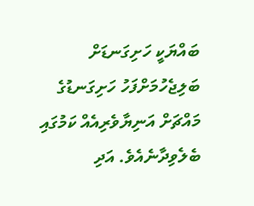ބައްޔަކީ ހަށިގަނޑަށް ބަލިޖެހުމަށްފަހު ހަށިގަނޑުގެ މައްޗަށް އަނިޔާވެރިއެއް ކަމުގައި ބެލެވިދާނެއެވެ. އަދި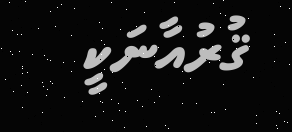ޤުރުއާނަކީ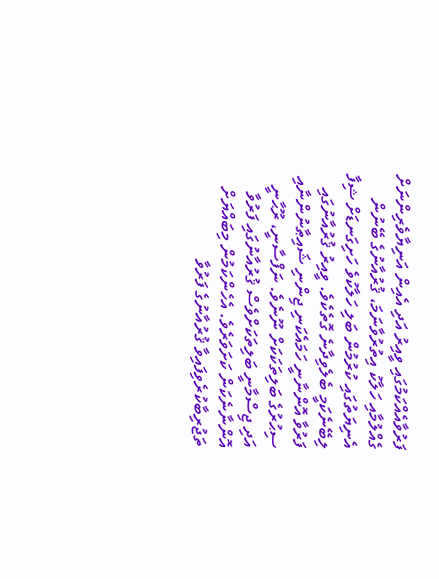ފަރުވާއެއްކަމުގައި ވީއިރު އަދި އެއިން އަނިޔާވެރިންނަށް ގެއްލުމާއި ހަލާކު އިތުރުވާނަމަ، ޤުރުއާނުގެ ބޭނުން އެނިޔަތުގައި ކުރުމުން ބަލި ހަލާކުވެ ހަށިގަނޑަށް ޝިފާ ލިބޭނެކަމީ ބެލެވިދާނެ ގޮތެކެވެ. ވީއިރު ޤުރުއާނުގައި ފަރުވާ އޮންނާނީ ހަމައެކަނި ޖިންނި ޝައިޠާނުންނާއި ސިޙުރުގެ ބަލިތަކަކަށް ނޫނެވެ. ނަފްސާނީ، ރޫޙާނީ އަދި ޖިސްމާނީ ބަލިތަކަށްވެސް ޤުރުއާނުގައި ފަރުވާ އޮންނާނެކަން ކަށަވަރެވެ. އެހެންކަމުން މިބައްޔަށް ތަޖުރިބާކުރެވިފައިވާ ޤުރުއާނުގެ ފަރުވާ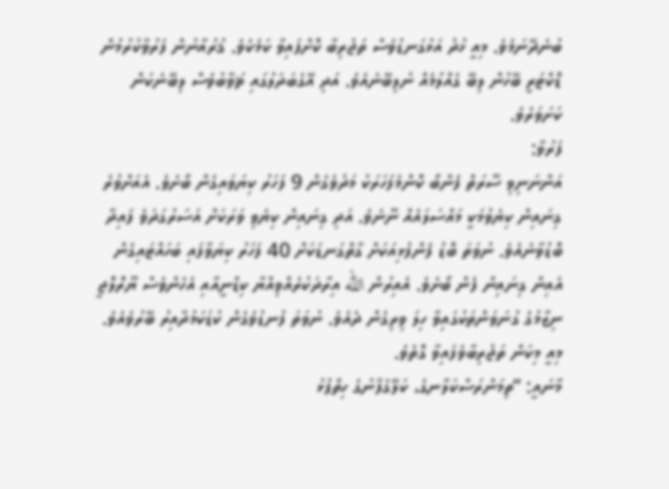ބުނެދޭނަމެވެ. މިއީ ޚުދު އަޅުގަނޑުވެސް ތަޖުރިބާ ކޮށްފައިވާ ކަމެކެވެ. ޤުރުއާނުން ފަރުވާކުރުމުން ޑޮކްޓަރީ ބޭހުން ލިބޭ ގެއްލުމެއް ނުލިބޭނެއެވެ. އަދި އޭގެބަދަލުގައި ޘަވާބުވެސް ލިބޭނެކަން ކަށަވަރެވެ.
ފަރުވާ:
އަންނަނިވި ސޫރަތް ފެންބޯ ކޮންމެފަހަރަކު މަދުވެގެން 9 ފަހަރު ކިޔަވައިގެން ބޯށެވެ. އެއަށްވުރެ ގިނައިން ކިޔެވުމަކީ މައްސަލައެއް ނޫނެވެ. އަދި ގިނައިން ކިޔެވި ވަރަކަށް އަސަރުގަދަވެ ފައިދާ ބޮޑުވާނެއެވެ. ނުވަތަ ބޮޑު ފެންފުޅިއަކަށް ގާތްގަނޑަކަށް 40 ފަހަރު ކިޔަވާފައި ބަހައްޓައިގެން އެއިން ގިނައިން ފެން ބޯށެވެ. އެއިރުން الله އިރާދަކުރެއްވިއްޔާ ކިޑްނީއާއި އެހެންވެސް ޔޫރޮލޮޖީ ނިޒާމުގެ ގުނަވަންތަކުގައިވާ ހިލަ ވިރިގެން ދެއެވެ. ނުވަތަ ފުނޑުވެގެން ކުޑަކަމުދާއިރު ބޭރުވެއެވެ. މިއީ މިކަން ތަޖުރިބާވެފައިވާ ގޮތެވެ.
މާނައީ: “ތިމަންރަސްކަލާނގެ، ކަލޭގެފާނުގެ ހިތްޕުޅު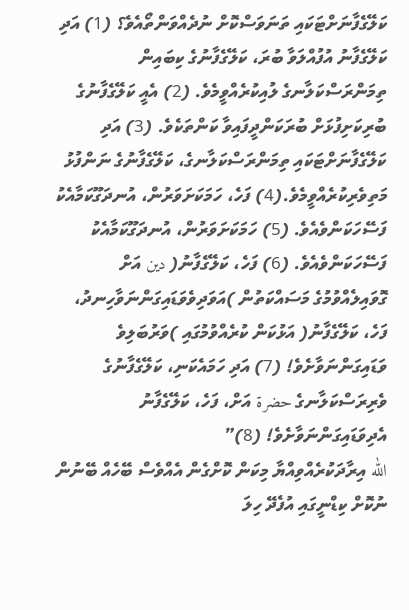ކަލޭގެފާނަށްޓަކައި ތަނަވަސްކޮށް ނުދެއްވަންތޯއެވެ؟ (1) އަދި ކަލޭގެފާނު އުފުއްލަވާ ބުރަ، ކަލޭގެފާނުގެ ކިބައިން ތިމަންރަސްކަލާނގެ ލުއިކުރެއްވީމެވެ. (2) އެއީ ކަލޭގެފާނުގެ ބުރިކަށިފުޅަށް ބުރަކަންދީފައިވާ ކަންތަކެވެ. (3) އަދި ކަލޭގެފާނަށްޓަކައި ތިމަންރަސްކަލާނގެ، ކަލޭގެފާނުގެ ނަންފުޅު މަތިވެރިކުރެއްވީމެވެ.(4) ފަހެ، ހަމަކަށަވަރުން، އުނދަގޫކަމާއެކު ފަސޭހަކަންވެއެވެ. (5) ހަމަކަށަވަރުން، އުނދަގޫކަމާއެކު ފަސޭހަކަންވެއެވެ. (6) ފަހެ، ކަލޭގެފާނު( دين އަށް ގޮވައިލެއްވުމުގެ މަސައްކަތުން )އަވަދިވެވަޑައިގަންނަވާހިނދު، ފަހެ، ކަލޭގެފާނު( އަޅުކަން ކުރެއްވުމުގައި )ވަރުބަލިވެ ވަޑައިގަންނަވާށެވެ! (7) އަދި ހަމައެކަނި، ކަލޭގެފާނުގެ ވެރިރަސްކަލާނގެ حضرة އަށް، ފަހެ، ކަލޭގެފާނު އެދިވަޑައިގަންނަވާށެވެ! (8)”
الله އިރާދަކުރެއްވިއްޔާ މިކަން ކޮށްގެން އެއްވެސް ބޭހެއް ބޭނުން ނުކޮށް ކިޑްނީގައި އުފެދޭ ހިލަ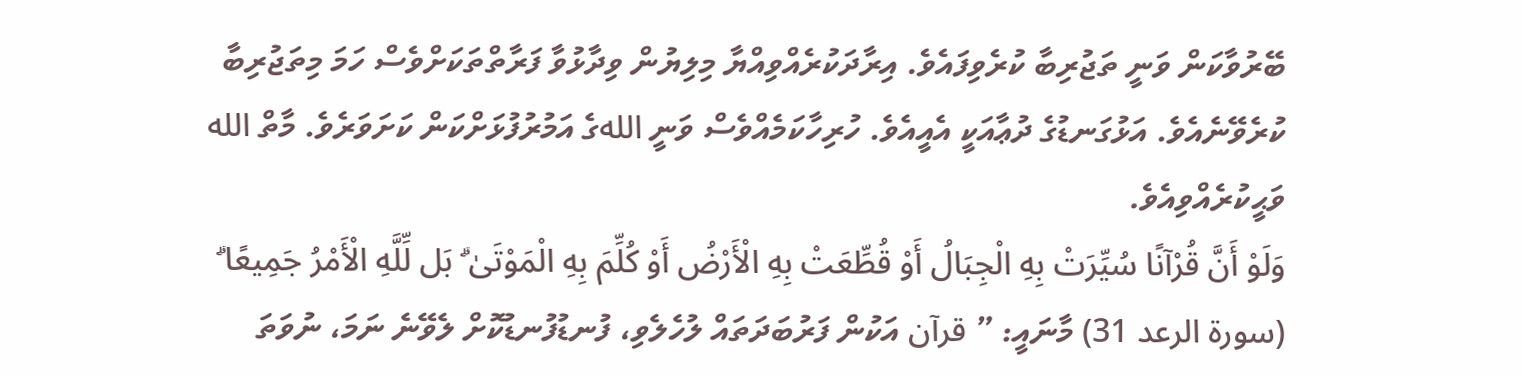ބޭރުވާކަން ވަނީ ތަޖުރިބާ ކުރެވިފައެވެ. އިރާދަކުރެއްވިއްޔާ މިލިޔުން ވިދާޅުވާ ފަރާތްތަކަށްވެސް ހަމަ މިތަޖުރިބާ ކުރެވޭނެއެވެ. އަޅުގަނޑުގެ ދުޢާއަކީ އެއީއެވެ. ހުރިހާކަމެއްވެސް ވަނީ اللهގެ އަމުރުފުޅަށްކަން ކަށަވަރެވެ. މާތް الله ވަޙީކުރެއްވިއެވެ.
وَلَوْ أَنَّ قُرْآنًا سُيِّرَتْ بِهِ الْجِبَالُ أَوْ قُطِّعَتْ بِهِ الْأَرْضُ أَوْ كُلِّمَ بِهِ الْمَوْتَىٰ ۗ بَل لِّلَّهِ الْأَمْرُ جَمِيعًا ۗ (سورة الرعد 31) މާނައީ: ” قرآن އަކުން ފަރުބަދަތައް ލުހެލެވި، ފުނޑުފުނޑުކޮށް ލެވޭނެ ނަމަ، ނުވަތަ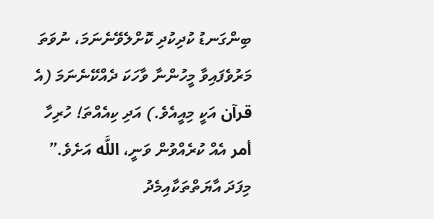ބިންގަނޑު ކުދިކުދި ކޮށްލެވޭނެނަމަ، ނުވަތަ މަރުވެފައިވާ މީހުންނާ ވާހަކަ ދެއްކޭނެނަމަ (އެ قرآن އަކީ މިއީއެވެ.) އަދި ކިއެއްތަ! ހުރިހާ أمر އެއް ކުރެއްވުން ވަނީ، اللَّه އަށެވެ.” މިފަދަ އާޔަތްތަކާއިމެދު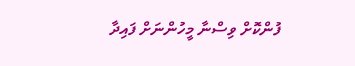ފުންކޮށް ވިސްނާ މީހުންނަށް ފައިދާ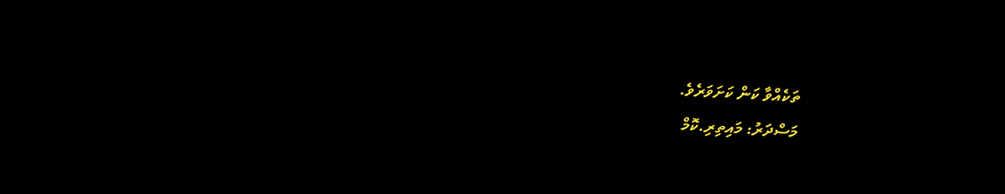ތަކެއްވާ ކަން ކަށަވަރެވެ.
މަސްދަރު: މައިތިރި.ކޮމް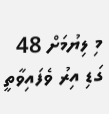މި ލިޔުމަށް 48 ގަޑި އިރު ވެފައިވާތީ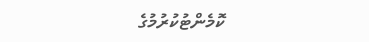ކޮމެންޓުކުރުމުގެ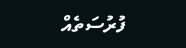ފުރުސަތެއް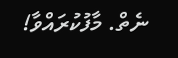ނެތް. މާފުކުރައްވާ!